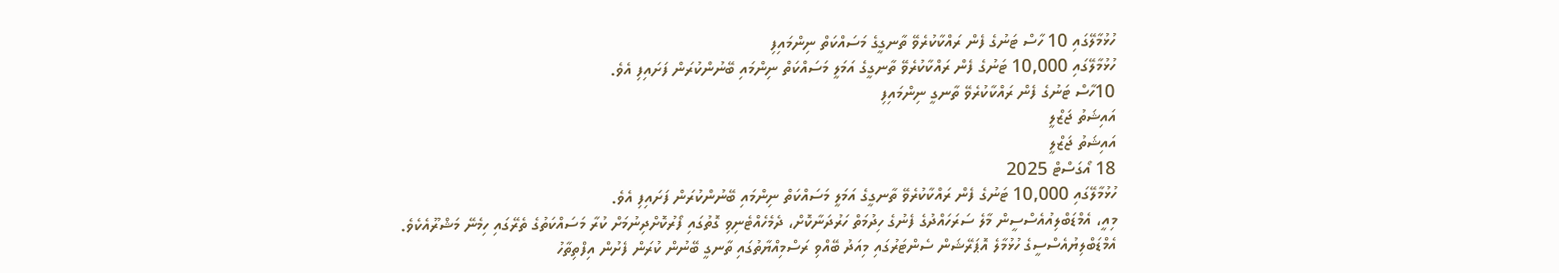ހުޅުމާލޭގައި 10 ހާސް ޓަނުގެ ފެން ރައްކާކުރެވޭ ތާނގީގެ މަސައްކަތް ނިންމައިފި
ހުޅުމާލޭގައި 10,000 ޓަނުގެ ފެން ރައްކާކުރެވޭ ތާނގީގެ އަމަލީ މަސައްކަތް ނިންމައި ބޭނުންކުރަން ފަށައިފި އެވެ.
10ހާސް ޓަނުގެ ފެން ރައްކާކުރެވޭ ތާނގީ ނިންމައިފި
އައިޝަތު ޖަޒްލީ
އައިޝަތު ޖަޒްލީ
18 އޯގަސްޓް 2025
ހުޅުމާލޭގައި 10,000 ޓަނުގެ ފެން ރައްކާކުރެވޭ ތާނގީގެ އަމަލީ މަސައްކަތް ނިންމައި ބޭނުންކުރަން ފަށައިފި އެވެ.
މިއީ، އެމްޑަބްލިއުއެސްސީން މާލެ ސަރަހައްދުގެ ފެނުގެ ހިދުމަތް ހަރުދަނާކޮށް، ދެމެހެއްޓެނިވި ގޮތުގައި ފޯރުކޮށްދިނުމަށް ކުރާ މަސައްކަތުގެ ތެރޭގައި ހިމެނޭ މަޝްރޫއެކެވެ.
އެމްޑަބްލިޔުއެސްސީގެ ހުޅުމާލެ އޮޕަރޭޝަން ސެންޓަރުގައި މިއަދު ބޭއްވި ރަސްމިއްޔާތުގައި ތާނގީ ބޭނުން ކުރަން ފެށުން އިފްތިތާހު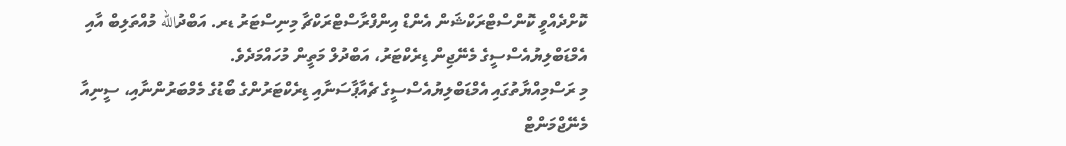ކޮށްދެއްވީ ކޮންސްޓްރަކްޝަން އެންޑް އިންފްރާސްޓްރަކްޗާ މިނިސްޓަރު ޑރ. އަބްދުالله މުއްތަލިބް އާއި އެމްޑަބްލިޔުއެސްސީގެ މެނޭޖިން ޑިރެކްޓަރު، އަބްދުލް މަތީން މުހައްމަދެވެ.
މި ރަސްމިއްޔާތުގައި އެމްޑަބްލިޔުއެސްސީގެ ޗެއާޕާސަނާއި ޑިރެކްޓަރުންގެ ބޯޑުގެ މެމްބަރުންނާއި، ސީނިއާ މެނޭޖްމަންޓް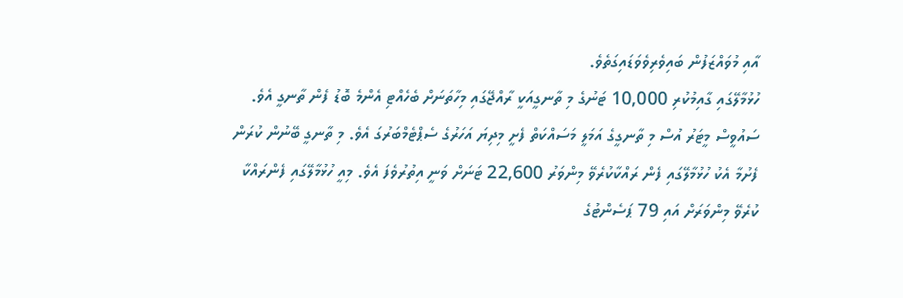އާއި މުވައްޒަފުން ބައިވެރިވެވަޑައިގަތެވެ.
ހުޅުމާލޭގައި ގާއިމުކުރި 10,000 ޓަނުގެ މި ތާނގީއަކީ ރާއްޖޭގައި މިހާތަނަށް ބެހެއްޓި އެންމެ ބޮޑު ފެން ތާނގީ އެވެ. ސައުވީސް މީޓަރު އުސް މި ތާނގީގެ އަމަލީ މަސައްކަތް ފެށީ މިދިޔަ އަހަރުގެ ސެޕްޓެމްބަރުގަ އެވެ. މި ތާނގީ ބޭނުން ކުރަން ފެށުމާ އެކު ހުޅުމާލޭގައި ފެން ރައްކާކުރެވޭ މިންވަރު 22,600 ޓަނަށް ވަނީ އިތުރުވެފަ އެވެ. މިއީ ހުޅުމާލޭގައި ފެންރައްކާ ކުރެވޭ މިންވަރަށް އައި 79 ޕަސެންޓުގެ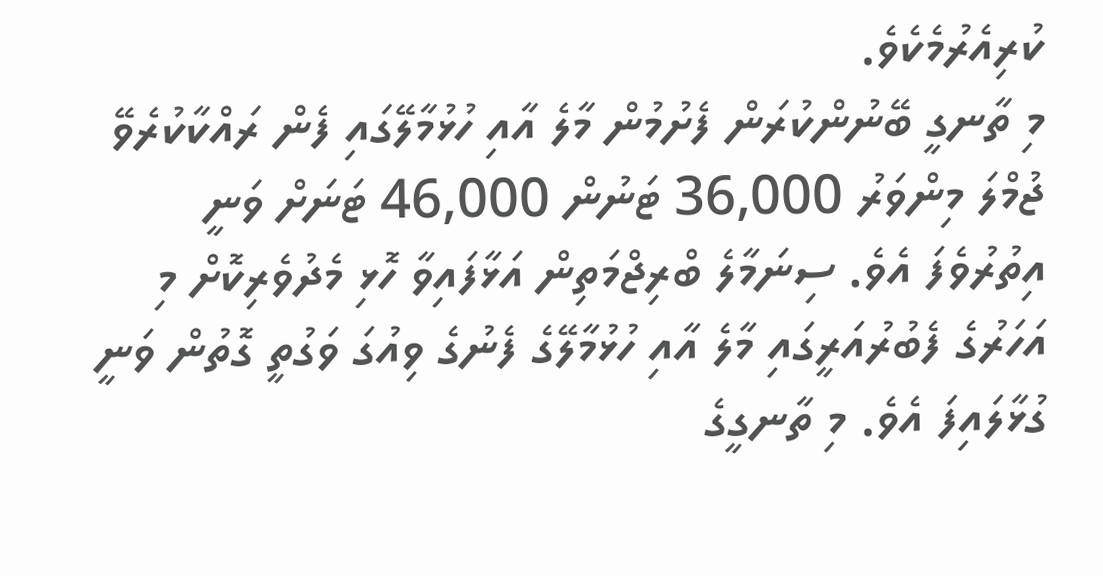ކުރިއެރުމެކެވެ.
މި ތާނގީ ބޭނުންކުރަން ފެށުމުން މާލެ އާއި ހުޅުމާލޭގައި ފެން ރައްކާކުރެވޭ ޖުމްލަ މިންވަރު 36,000 ޓަނުން 46,000 ޓަނަށް ވަނީ އިތުރުވެފަ އެވެ. ސިނަމާލެ ބްރިޖްމަތިން އަޅާފައިވާ ހޮޅި މެދުވެރިކޮށް މި އަހަރުގެ ފެބުރުއަރީގައި މާލެ އާއި ހުޅުމާލޭގެ ފެނުގެ ވިއުގަ ވަގުތީ ގޮތުން ވަނީ ގުޅާލައިފަ އެވެ. މި ތާނގީގެ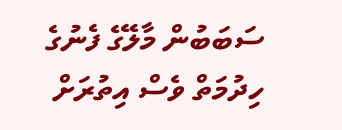ސަބަބުން މާލޭގެ ފެނުގެ ހިދުމަތް ވެސް އިތުރަށް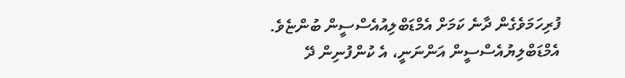ފުރިހަމަވެގެން ދާނެ ކަމަށް އެމްޑަބްލިއުއެސްސީން ބުންޏެވެ.
އެމްޑަބްލިޔުއެސްސީން އަންނަނީ، އެ ކުންފުނިން ދޭ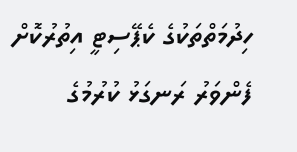ހިދުމަތްތަކުގެ ކެޕޭސިޓީ އިތުރުކޮށް ފެންވަރު ރަނގަޅު ކުރުމުގެ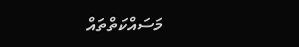މަސައްކަތްތައް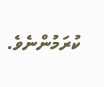ކުރަމުންނެވެ.